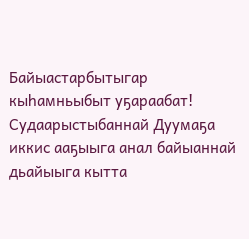Байыастарбытыгар кыһамньыбыт уҕараабат!
Судаарыстыбаннай Дуумаҕа иккис ааҕыыга анал байыаннай дьайыыга кытта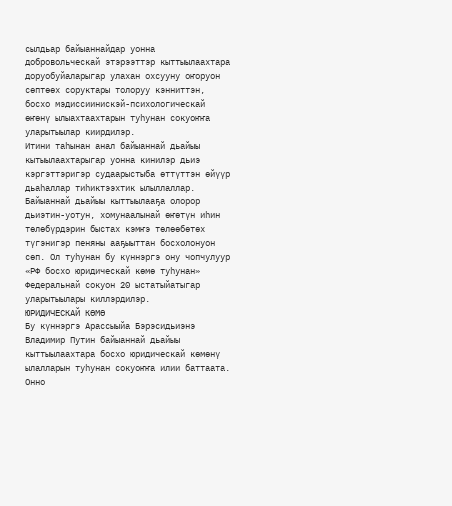сылдьар байыаннайдар уонна добровольческай этэрээттэр кыттыылаахтара доруобуйаларыгар улахан охсууну оҥоруон сөптөөх соруктары толоруу кэнниттэн, босхо мэдиссиинискэй-психологическай өҥөнү ылыахтаахтарын туһунан сокуоҥҥа уларытыылар киирдилэр.
Итини таһынан анал байыаннай дьайыы кытыылаахтарыгар уонна кинилэр дьиэ кэргэттэригэр судаарыстыба өттүттэн өйүүр дьаһаллар тиһиктээхтик ылыллаллар. Байыаннай дьайыы кыттыылааҕа олорор дьиэтин-уотун, хомунаалынай өҥөтүн иһин төлөбүрдэрин быстах кэмҥэ төлөөбөтөх түгэнигэр пеняны ааҕыыттан босхолонуон сөп. Ол туһунан бу күннэргэ ону чопчулуур «РФ босхо юридическай көмө туһунан» Федеральнай сокуон 20 ыстатыйатыгар уларытыылары киллэрдилэр.
ЮРИДИЧЕСКАЙ КӨМӨ
Бу күннэргэ Арассыыйа Бэрэсидьиэнэ Владимир Путин байыаннай дьайыы кыттыылаахтара босхо юридическай көмөнү ылалларын туһунан сокуоҥҥа илии баттаата. Онно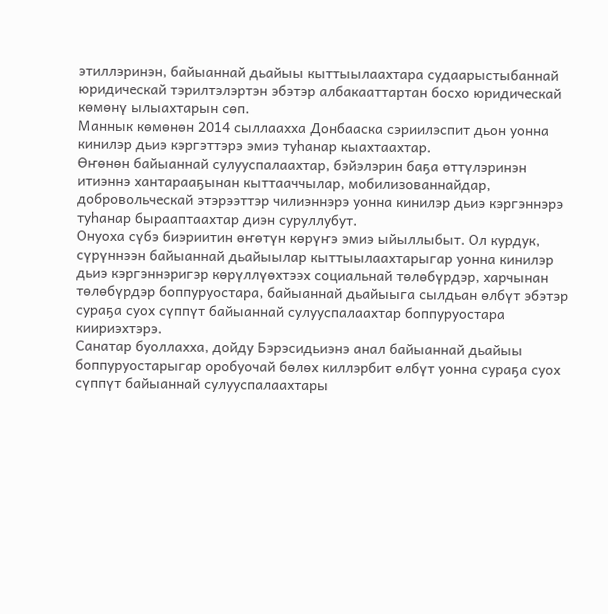этиллэринэн, байыаннай дьайыы кыттыылаахтара судаарыстыбаннай юридическай тэрилтэлэртэн эбэтэр албакааттартан босхо юридическай көмөнү ылыахтарын сөп.
Маннык көмөнөн 2014 сыллаахха Донбааска сэриилэспит дьон уонна кинилэр дьиэ кэргэттэрэ эмиэ туһанар кыахтаахтар.
Өҥөнөн байыаннай сулууспалаахтар, бэйэлэрин баҕа өттүлэринэн итиэннэ хантарааҕынан кыттааччылар, мобилизованнайдар, добровольческай этэрээттэр чилиэннэрэ уонна кинилэр дьиэ кэргэннэрэ туһанар бырааптаахтар диэн суруллубут.
Онуоха сүбэ биэриитин өҥөтүн көрүҥэ эмиэ ыйыллыбыт. Ол курдук, сүрүннээн байыаннай дьайыылар кыттыылаахтарыгар уонна кинилэр дьиэ кэргэннэригэр көрүллүөхтээх социальнай төлөбүрдэр, харчынан төлөбүрдэр боппуруостара, байыаннай дьайыыга сылдьан өлбүт эбэтэр сураҕа суох сүппүт байыаннай сулууспалаахтар боппуруостара киириэхтэрэ.
Санатар буоллахха, дойду Бэрэсидьиэнэ анал байыаннай дьайыы боппуруостарыгар оробуочай бөлөх киллэрбит өлбүт уонна сураҕа суох сүппүт байыаннай сулууспалаахтары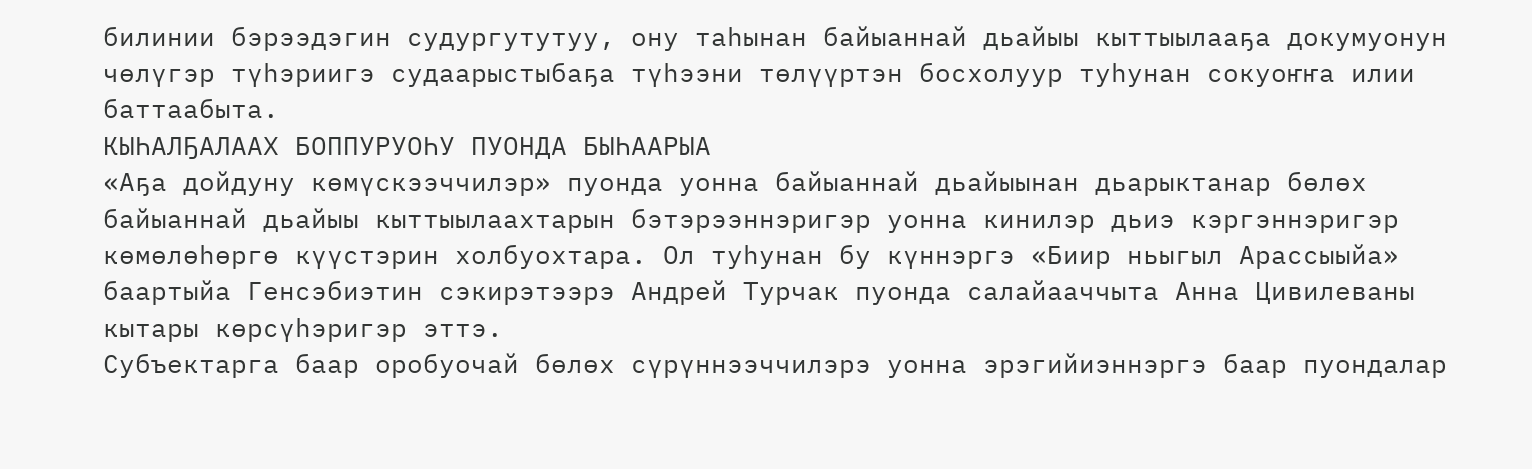билинии бэрээдэгин судургутутуу, ону таһынан байыаннай дьайыы кыттыылааҕа докумуонун чөлүгэр түһэриигэ судаарыстыбаҕа түһээни төлүүртэн босхолуур туһунан сокуоҥҥа илии баттаабыта.
КЫҺАЛҔАЛААХ БОППУРУОҺУ ПУОНДА БЫҺААРЫА
«Аҕа дойдуну көмүскээччилэр» пуонда уонна байыаннай дьайыынан дьарыктанар бөлөх байыаннай дьайыы кыттыылаахтарын бэтэрээннэригэр уонна кинилэр дьиэ кэргэннэригэр көмөлөһөргө күүстэрин холбуохтара. Ол туһунан бу күннэргэ «Биир ньыгыл Арассыыйа» баартыйа Генсэбиэтин сэкирэтээрэ Андрей Турчак пуонда салайааччыта Анна Цивилеваны кытары көрсүһэригэр эттэ.
Субъектарга баар оробуочай бөлөх сүрүннээччилэрэ уонна эрэгийиэннэргэ баар пуондалар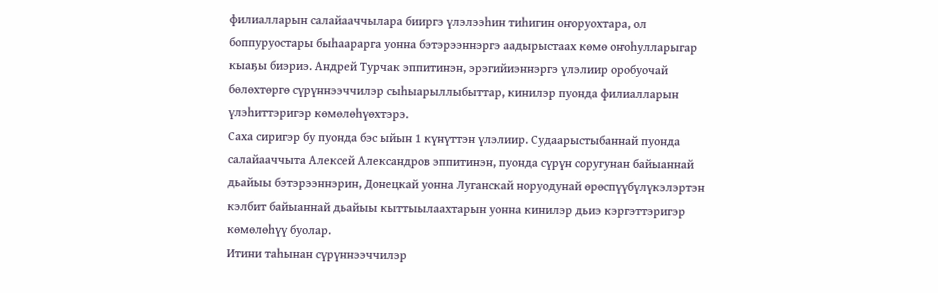филиалларын салайааччылара бииргэ үлэлээһин тиһигин оҥоруохтара, ол боппуруостары быһаарарга уонна бэтэрээннэргэ аадырыстаах көмө оҥоһулларыгар кыаҕы биэриэ. Андрей Турчак эппитинэн, эрэгийиэннэргэ үлэлиир оробуочай бөлөхтөргө сүрүннээччилэр сыһыарыллыбыттар, кинилэр пуонда филиалларын үлэһиттэригэр көмөлөһүөхтэрэ.
Саха сиригэр бу пуонда бэс ыйын 1 күнүттэн үлэлиир. Судаарыстыбаннай пуонда салайааччыта Алексей Александров эппитинэн, пуонда сүрүн соругунан байыаннай дьайыы бэтэрээннэрин, Донецкай уонна Луганскай норуодунай өрөспүүбүлүкэлэртэн кэлбит байыаннай дьайыы кыттыылаахтарын уонна кинилэр дьиэ кэргэттэригэр көмөлөһүү буолар.
Итини таһынан сүрүннээччилэр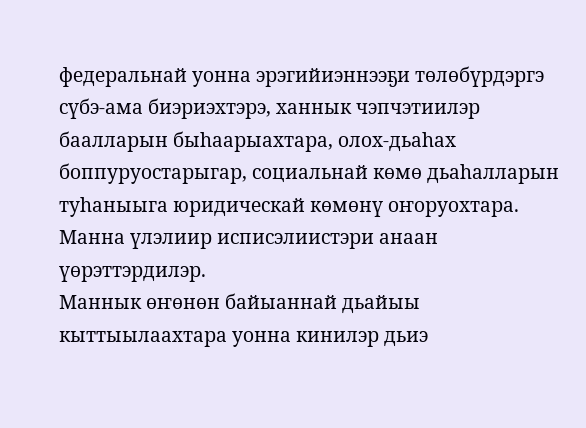федеральнай уонна эрэгийиэннээҕи төлөбүрдэргэ сүбэ-ама биэриэхтэрэ, ханнык чэпчэтиилэр баалларын быһаарыахтара, олох-дьаһах боппуруостарыгар, социальнай көмө дьаһалларын туһаныыга юридическай көмөнү оҥоруохтара. Манна үлэлиир исписэлиистэри анаан үөрэттэрдилэр.
Маннык өҥөнөн байыаннай дьайыы кыттыылаахтара уонна кинилэр дьиэ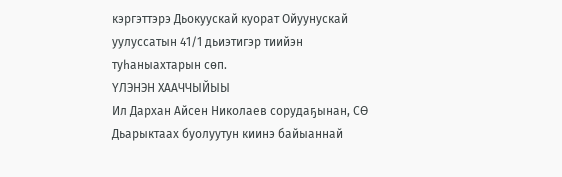кэргэттэрэ Дьокуускай куорат Ойуунускай уулуссатын 41/1 дьиэтигэр тиийэн туһаныахтарын сөп.
ҮЛЭНЭН ХААЧЧЫЙЫЫ
Ил Дархан Айсен Николаев сорудаҕынан, СӨ Дьарыктаах буолуутун киинэ байыаннай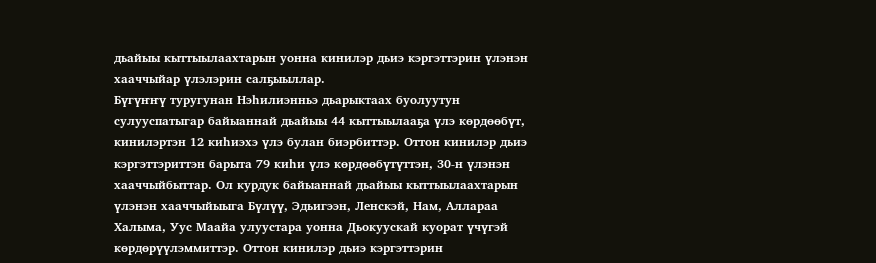дьайыы кыттыылаахтарын уонна кинилэр дьиэ кэргэттэрин үлэнэн хааччыйар үлэлэрин салҕыыллар.
Бүгүҥҥү туругунан Нэһилиэнньэ дьарыктаах буолуутун сулууспатыгар байыаннай дьайыы 44 кыттыылааҕа үлэ көрдөөбүт, кинилэртэн 12 киһиэхэ үлэ булан биэрбиттэр. Оттон кинилэр дьиэ кэргэттэриттэн барыта 79 киһи үлэ көрдөөбүтүттэн, 30-н үлэнэн хааччыйбыттар. Ол курдук байыаннай дьайыы кыттыылаахтарын үлэнэн хааччыйыыга Бүлүү, Эдьигээн, Ленскэй, Нам, Аллараа Халыма, Уус Маайа улуустара уонна Дьокуускай куорат үчүгэй көрдөрүүлэммиттэр. Оттон кинилэр дьиэ кэргэттэрин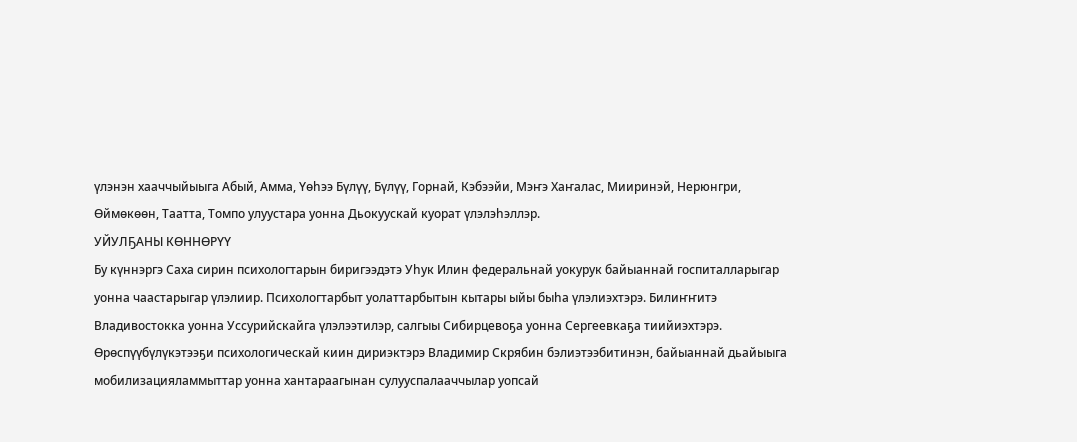үлэнэн хааччыйыыга Абый, Амма, Үөһээ Бүлүү, Бүлүү, Горнай, Кэбээйи, Мэҥэ Хаҥалас, Мииринэй, Нерюнгри, Өймөкөөн, Таатта, Томпо улуустара уонна Дьокуускай куорат үлэлэһэллэр.
УЙУЛҔАНЫ КӨННӨРҮҮ
Бу күннэргэ Саха сирин психологтарын биригээдэтэ Уһук Илин федеральнай уокурук байыаннай госпиталларыгар уонна чаастарыгар үлэлиир. Психологтарбыт уолаттарбытын кытары ыйы быһа үлэлиэхтэрэ. Билиҥҥитэ Владивостокка уонна Уссурийскайга үлэлээтилэр, салгыы Сибирцевоҕа уонна Сергеевкаҕа тиийиэхтэрэ.
Өрөспүүбүлүкэтээҕи психологическай киин дириэктэрэ Владимир Скрябин бэлиэтээбитинэн, байыаннай дьайыыга мобилизацияламмыттар уонна хантараагынан сулууспалааччылар уопсай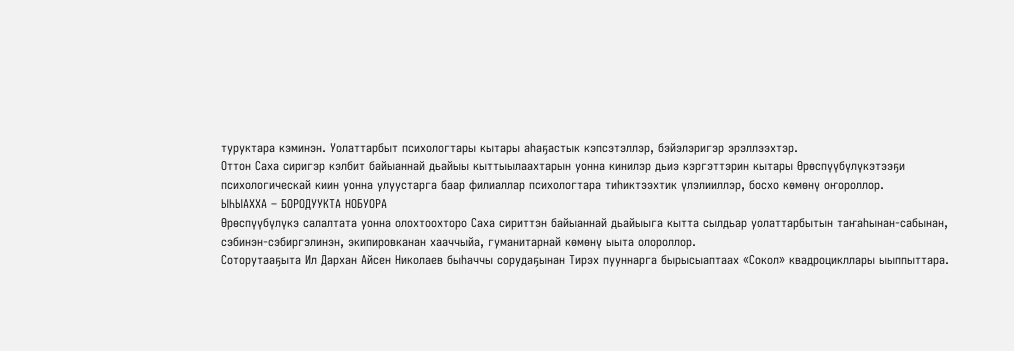туруктара кэминэн. Уолаттарбыт психологтары кытары аһаҕастык кэпсэтэллэр, бэйэлэригэр эрэллээхтэр.
Оттон Саха сиригэр кэлбит байыаннай дьайыы кыттыылаахтарын уонна кинилэр дьиэ кэргэттэрин кытары Өрөспүүбүлүкэтээҕи психологическай киин уонна улуустарга баар филиаллар психологтара тиһиктээхтик үлэлииллэр, босхо көмөнү оҥороллор.
ЫҺЫАХХА – БОРОДУУКТА НОБУОРА
Өрөспүүбүлүкэ салалтата уонна олохтоохторо Саха сириттэн байыаннай дьайыыга кытта сылдьар уолаттарбытын таҥаһынан-сабынан, сэбинэн-сэбиргэлинэн, экипировканан хааччыйа, гуманитарнай көмөнү ыыта олороллор.
Соторутааҕыта Ил Дархан Айсен Николаев быһаччы сорудаҕынан Тирэх пууннарга бырысыаптаах «Сокол» квадроцикллары ыыппыттара.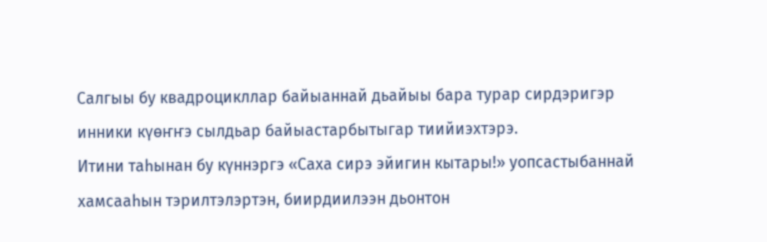Салгыы бу квадроцикллар байыаннай дьайыы бара турар сирдэригэр инники күөҥҥэ сылдьар байыастарбытыгар тиийиэхтэрэ.
Итини таһынан бу күннэргэ «Саха сирэ эйигин кытары!» уопсастыбаннай хамсааһын тэрилтэлэртэн, биирдиилээн дьонтон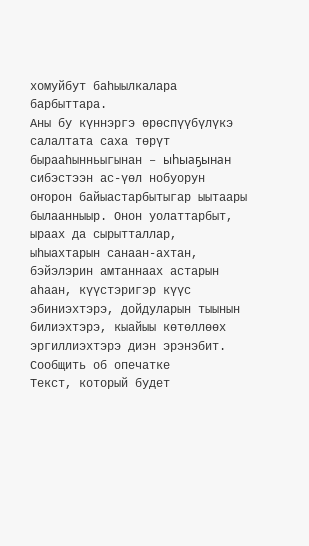хомуйбут баһыылкалара барбыттара.
Аны бу күннэргэ өрөспүүбүлүкэ салалтата саха төрүт бырааһынньыгынан – ыһыаҕынан сибэстээн ас-үөл нобуорун оҥорон байыастарбытыгар ыытаары былаанныыр. Онон уолаттарбыт, ыраах да сырытталлар, ыһыахтарын санаан-ахтан, бэйэлэрин амтаннаах астарын аһаан, күүстэригэр күүс эбиниэхтэрэ, дойдуларын тыынын билиэхтэрэ, кыайыы көтөллөөх эргиллиэхтэрэ диэн эрэнэбит.
Сообщить об опечатке
Текст, который будет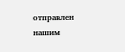отправлен нашим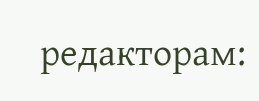редакторам: